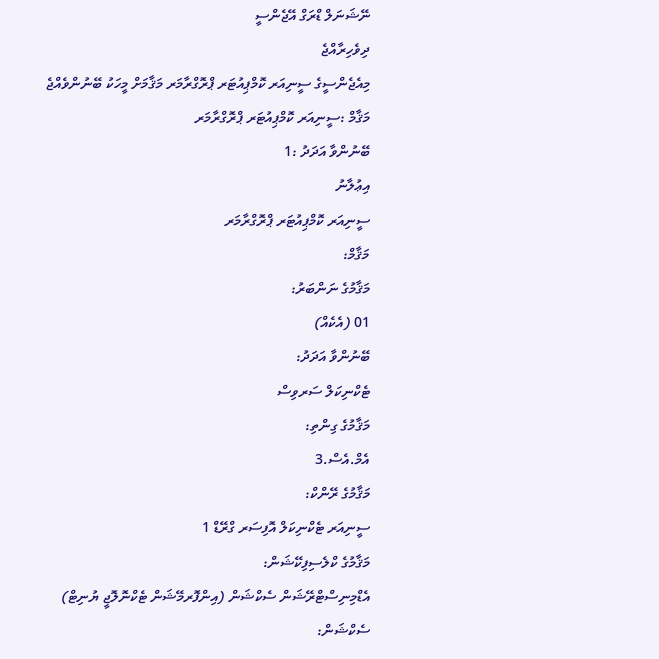ނޭޝަނަލް ޑްރަގް އޭޖެންސީ
ދިވެހިރާއްޖެ
މިއެޖެންސީގެ ސީނިއަރ ކޮމްޕިއުޓަރ ޕްރޮގްރާމަރ މަޤާމަށް މީހަކު ބޭނުންވެއްޖެ
މަޤާމް :ސީނިއަރ ކޮމްޕިއުޓަރ ޕްރޮގްރާމަރ
ބޭނުންވާ އަދަދު :1
އިޢުލާނު
ސީނިއަރ ކޮމްޕިއުޓަރ ޕްރޮގްރާމަރ
މަޤާމް:
މަޤާމުގެ ނަންބަރު:
01 (އެކެއް)
ބޭނުންވާ އަދަދު:
ޓެކްނިކަލް ސަރވިސް
މަޤާމުގެ ގިންތި:
އެމް.އެސް.3
މަޤާމުގެ ރޭންކް:
ސީނިއަރ ޓެކްނިކަލް އޮފިސަރ ގްރޭޑް 1
މަޤާމުގެ ކްލެސިފިކޭޝަން:
އެޑްމިނިސްޓްރޭޝަން ސެކްޝަން (އިންފޮރމޭޝަން ޓެކްނޮލޮޖީ ޔުނިޓް)
ސެކްޝަން: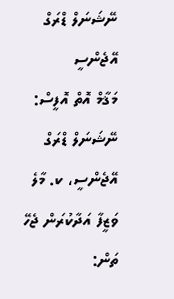ނޭޝަނަލް ޑްރަގް އޭޖެންސީ
މަޤާމް އޮތް އޮފީސް:
ނޭޝަނަލް ޑްރަގް އޭޖެންސީ، ކ. މާލެ
ވަޒީފާ އަދާކުރަން ޖެހޭ ތަން: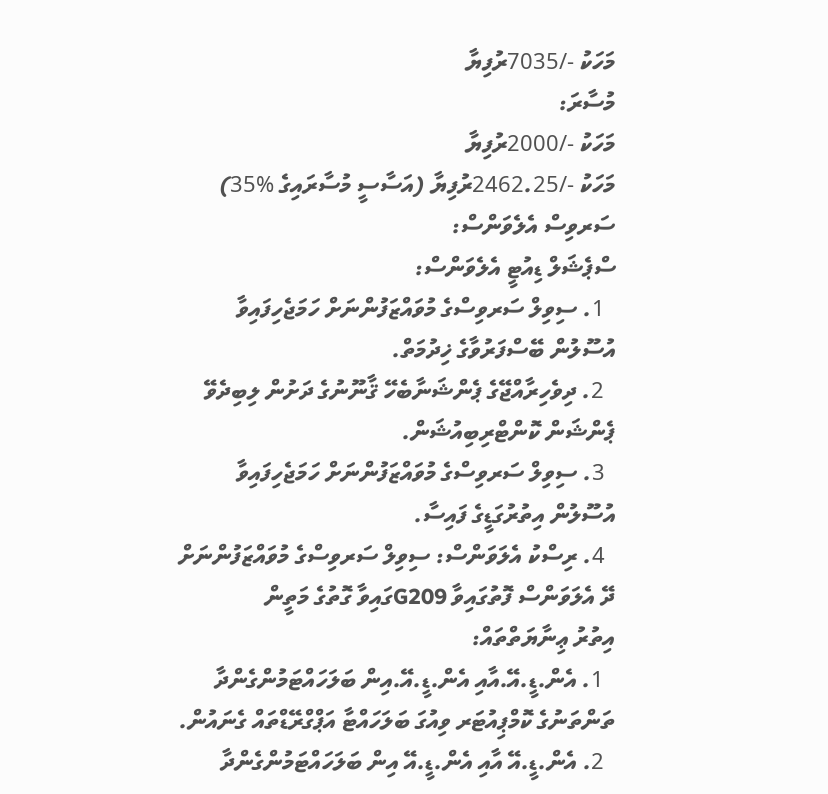މަހަކު -/7035ރުފިޔާ
މުސާރަ:
މަހަކު -/2000ރުފިޔާ
މަހަކު -/2462.25ރުފިޔާ (އަސާސީ މުސާރައިގެ %35)
ސަރވިސް އެލެވަންސް:
ސްޕެޝަލް ޑިއުޓީ އެލެވަންސް:
  1. ސިވިލް ސަރވިސްގެ މުވައްޒަފުންނަށް ހަމަޖެހިފައިވާ އުސޫލުން ބޭސްފަރުވާގެ ޚިދުމަތް.
  2. ދިވެހިރާއްޖޭގެ ޕެންޝަނާބެހޭ ޤާނޫނުގެ ދަށުން ލިބިދެވޭ ޕެންޝަން ކޮންޓްރިބިއުޝަން.
  3. ސިވިލް ސަރވިސްގެ މުވައްޒަފުންނަށް ހަމަޖެހިފައިވާ އުސޫލުން އިތުރުގަޑީގެ ފައިސާ.
  4. ރިސްކު އެލަވަންސް: ސިވިލް ސަރވިސްގެ މުވައްޒަފުންނަށް ދޭ އެލަވަންސް ފޮތުގައިވާ G209ގައިވާ ގޮތުގެ މަތީން
އިތުރު ޢިނާޔަތްތައް:
  1. އެން.ޑީ.އޭ.އާއި އެން.ޑީ.އޭ.އިން ބަލަހައްޓަމުންގެންދާ ތަންތަނުގެ ކޮމްޕިއުޓަރ ވިއުގަ ބަލަހައްޓާ އަޕްގްރޭޑްތައް ގެނައުން.
  2. އެން.ޑީ.އޭ އާއި އެން.ޑީ.އޭ އިން ބަލަހައްޓަމުންގެންދާ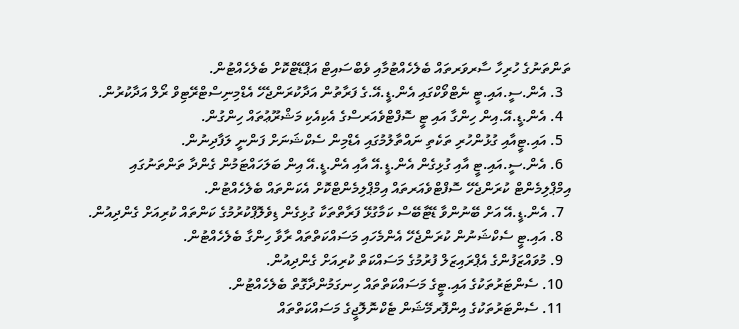ތަންތަނުގެ ހުރިހާ ސާރވަރތައް ބެލެހެއްޓުމާއި ވެބްސައިޓް އަޕްޑޭޓްކޮށް ބެލެހެއްޓުން.
  3. އެން.ސީ.އައި.ޓީ ނެޓްވޯކްގައި އެން.ޑީ.އޭ.ގެ ފަރާތުން އަދާކުރަންޖެހޭ އެޑްމިނިސްޓްރޭޓިވް ރޯލް އަދާކުރުން.
  4. އެން.ޑީ.އޭ.އިން ހިންގާ އައި ޓީ ސޮފްޓްވެއަރސްގެ އެކިއެކި މަޝްރޫޢުތައް ހިންގުން.
  5. އައި.ޓީއާއި ގުޅުންހުރި ތަކެތި ނައްތާލުމުގައި އެޑްމިން ސެކްޝަނަށް ފަންނީ ލަފާދިނުން.
  6. އެން.ސީ.އައި.ޓީ އާއި ގުޅިގެން އެން.ޑީ.އޭ އާއި އެން.ޑީ.އޭ އިން ބަލަހައްޓަމުން ގެންދާ ތަންތަނުގައި އިމްޕްލިމެންޓް ކުރަންޖެހޭ ސޮފްޓްވެއަރތައް އިމްޕްލިމެންޓްކޮށް އެކަންތައް ބެލެހެއްޓުން.
  7. އެން.ޑީ.އޭ އަށް ބޭނުންވާ ޑޭޓާބޭސް ކަމާގުޅޭ ފަރާތްތަކާ ގުޅިގެން ޑިވެލޮޕްކުރުމުގެ ކަންތައް ކުރިއަށް ގެންދިއުން.
  8. އައި.ޓީ ސެކްޝަނުން ކުރަންޖެހޭ އެންމެހައި މަސައްކަތްތައް ރާވާ ހިންގާ ބެލެހެއްޓުން.
  9. މުވައްޒަފުންގެ އެޕްރައިޒަލް ފުރުމުގެ މަސައްކަތް ކުރިއަށް ގެންދިއުން.
  10. ސެންޓަރުތަކުގެ އައި.ޓީގެ މަސައްކަތްތައް ހިނގަމުންދާގޮތް ބެލެހެއްޓުން.
  11. ސެންޓަރުތަކުގެ އިންފޮރމޭޝަން ޓެކްނޮލޮޖީގެ މަސައްކަތްތައް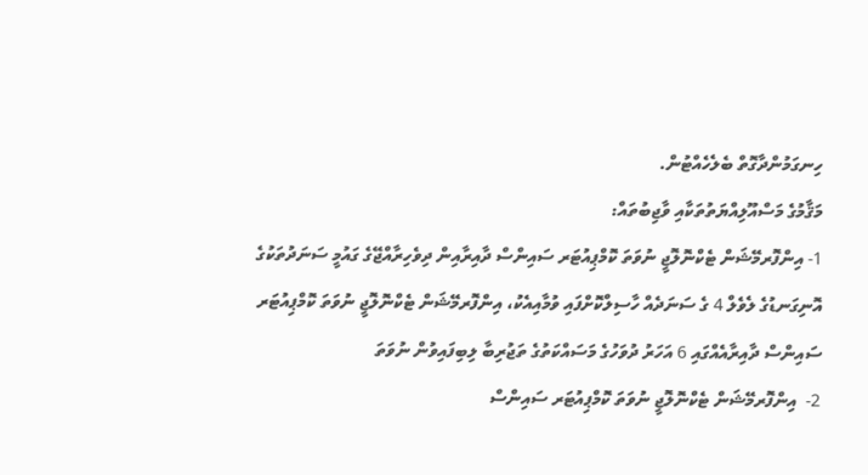ހިނގަމުންދާގޮތް ބެލެހެއްޓުން.
މަޤާމުގެ މަސްއޫލިއްޔަތުތަކާއި ވާޖިބުތައް:
1- އިންފޮރމޭޝަން ޓެކްނޮލޮޖީ ނުވަތަ ކޮމްޕިއުޓަރ ސައިންސް ދާއިރާއިން ދިވެހިރާއްޖޭގެ ގައުމީ ސަނަދުތަކުގެ އޮނިގަނޑުގެ ލެވެލް 4 ގެ ސަނަދެއް ހާސިލްކޮށްފައި ވުމާއިއެކު، އިންފޮރމޭޝަން ޓެކްނޮލޮޖީ ނުވަތަ ކޮމްޕިއުޓަރ ސައިންސް ދާއިރާއެއްގައި 6 އަހަރު ދުވަހުގެ މަސައްކަތުގެ ތަޖުރިބާ ލިބިފައިވުން ނުވަތަ
2-  އިންފޮރމޭޝަން ޓެކްނޮލޮޖީ ނުވަތަ ކޮމްޕިއުޓަރ ސައިންސް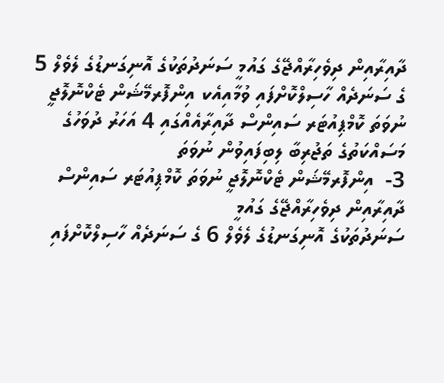ދާއިރާއިން ދިވެހިރާއްޖޭގެ ގައުމީ ސަނަދުތަކުގެ އޮނިގަނޑުގެ ލެވެލް 5 ގެ ސަނަދެއް ހާސިލްކޮށްފައި ވުމާއިއެކ އިންފޮރމޭޝަން ޓެކްނޮލޮޖީ ނުވަތަ ކޮމްޕިއުޓަރ ސައިންސް ދާއިރާއެއްގައި 4 އަހަރު ދުވަހުގެ މަސައްކަތުގެ ތަޖުރިބާ ލިބިފައިވުން ނުވަތަ
3-  އިންފޮރމޭޝަން ޓެކްނޮލޮޖީ ނުވަތަ ކޮމްޕިއުޓަރ ސައިންސް ދާއިރާއިން ދިވެހިރާއްޖޭގެ ގައުމީ
ސަނަދުތަކުގެ އޮނިގަނޑުގެ ލެވެލް 6 ގެ ސަނަދެއް ހާސިލްކޮށްފައި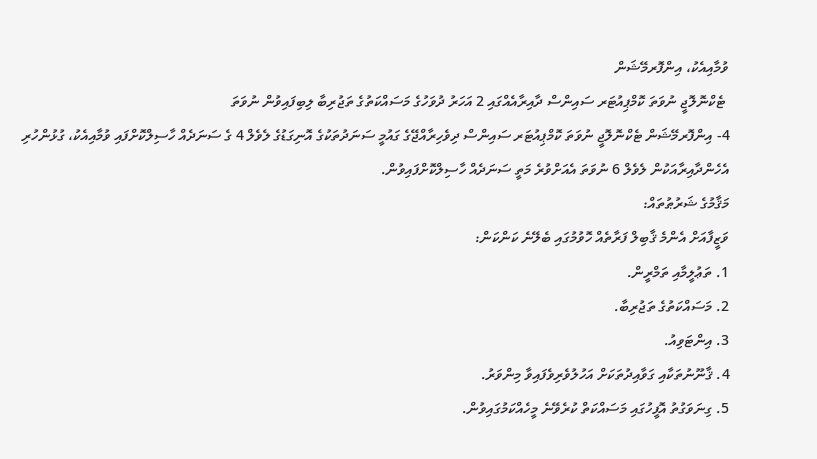ވުމާއިއެކު، އިންފޮރމޭޝަން
 ޓެކްނޮލޮޖީ ނުވަތަ ކޮމްޕިއުޓަރ ސައިންސް ދާއިރާއެއްގައި 2 އަހަރު ދުވަހުގެ މަސައްކަތުގެ ތަޖުރިބާ ލިބިފައިވުން ނުވަތަ
4- އިންފޮރމޭޝަން ޓެކްނޮލޮޖީ ނުވަތަ ކޮމްޕިއުޓަރ ސައިންސް ދިވެހިރާއްޖޭގެ ގައުމީ ސަނަދުތަކުގެ އޮނިގަޑުގެ ލެވެލް 4 ގެ ސަނަދެއް ހާސިލްކޮށްފައި ވުމާއިއެކު، ގުޅުންހުރި އެހެންދާއިރާއަކުން ލެވެލް 6 ނުވަތަ އެއަށްވުރެ މަތީ ސަނަދެއް ހާސިލްކޮށްފައިވުން.
މަޤާމުގެ ޝަރުޠުތައް:
ވަޒީފާއަށް އެންމެ ޤާބިލް ފަރާތެއް ހޮވުމުގައި ބެލޭނެ ކަންކަން:
1. ތަޢުލީމާއި ތަމްރީން.
2. މަސައްކަތުގެ ތަޖުރިބާ.
3. އިންޓަވިއު.
4. ޤާނޫނުތަކާއި ގަވާއިދުތަކަށް އަހުލުވެރިވެފައިވާ މިންވަރު.
5. ގިނަވަގުތު އޮފީހުގައި މަސައްކަތް ކުރެވޭނެ މީހެއްކަމުގައިވުން.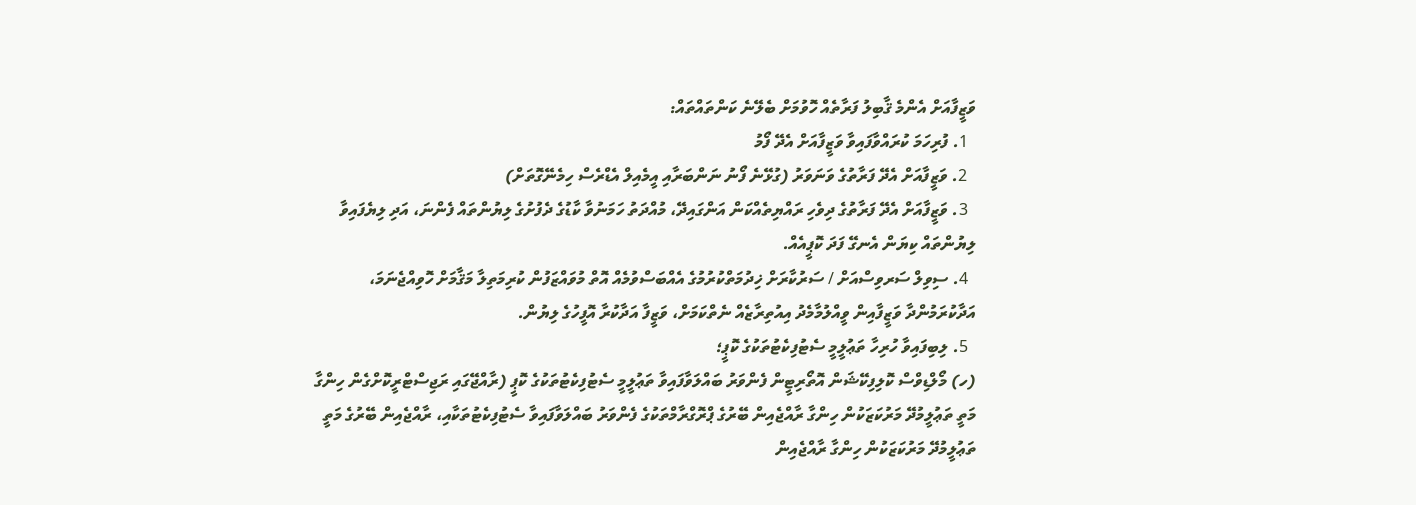ވަޒީފާއަށް އެންމެ ޤާބިލު ފަރާތެއް ހޮވުމަށް ބެލޭނެ ކަންތައްތައް:
  1. ފުރިހަމަ ކުރައްވާފައިވާ ވަޒީފާއަށް އެދޭ ފޯމު
  2. ވަޒީފާއަށް އެދޭ ފަރާތުގެ ވަނަވަރު (ގުޅޭނެ ފޯނު ނަންބަރާއި އީމެއިލް އެޑްރެސް ހިމެނޭގޮތަށް)
  3. ވަޒީފާއަށް އެދޭ ފަރާތުގެ ދިވެހި ރައްޔިތެއްކަން އަންގައިދޭ، މުއްދަތު ހަމަނުވާ ކާޑުގެ ދެފުށުގެ ލިޔުންތައް ފެންނަ، އަދި ލިޔެފައިވާ ލިޔުންތައް ކިޔަން އެނގޭ ފަދަ ކޮޕީއެއް.
  4. ސިވިލް ސަރވިސްއަށް / ސަރުކާރަށް ޚިދުމަތްކުރުމުގެ އެއްބަސްވުމެއް އޮތް މުވައްޒަފުން ކުރިމަތިލާ މަޤާމަށް ހޮވިއްޖެނަމަ، އަދާކުރަމުންދާ ވަޒީފާއިން ވީއްލުމާމެދު އިއުތިރާޒެއް ނެތްކަމަށް، ވަޒީފާ އަދާކުރާ އޮފީހުގެ ލިޔުން.
  5. ލިބިފައިވާ ހުރިހާ ތަޢުލީމީ ސެޓުފިކެޓުތަކުގެ ކޮޕީ؛
(ހ) މޯލްޑިވްސް ކޮލިފިކޭޝަން އޮތޯރިޓީން ފެންވަރު ބައްލަވާފައިވާ ތަޢުލީމީ ސެޓުފިކެޓުތަކުގެ ކޮޕީ (ރާއްޖޭގައި ރަޖިސްޓްރީކޮށްގެން ހިންގާ މަތީ ތަޢުލީމުދޭ މަރުކަޒަކުން ހިންގާ ރާއްޖެއިން ބޭރުގެ ޕްރޮގްރާމްތަކުގެ ފެންވަރު ބައްލަވާފައިވާ ސެޓުފިކެޓުތަކާއި، ރާއްޖެއިން ބޭރުގެ މަތީ ތަޢުލީމުދޭ މަރުކަޒަކުން ހިންގާ ރާއްޖެއިން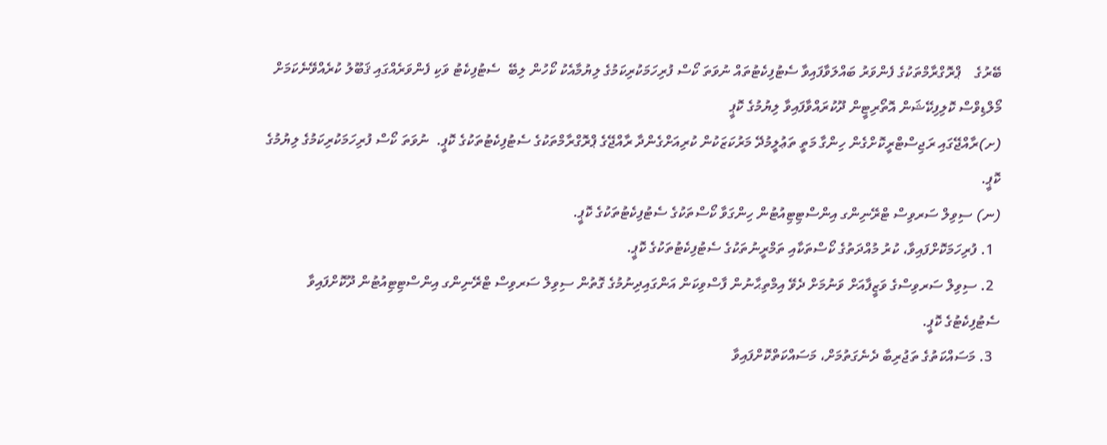ބޭރުގެ    ޕްރޮގްރާމްތަކުގެ ފެންވަރު ބައްލަވާފައިވާ ސެޓުފިކެޓުތައް ނުވަތަ ކޯސް ފުރިހަމަކުރިކަމުގެ ލިޔުމާއެކު ކޯހުން ލިބޭ  ސެޓުފިކެޓު ވަކި ފެންވަރެއްގައި ޤަބޫލު ކުރެއްވޭނެކަމަށް މޯލްޑިވްސް ކޮލިފިކޭޝަން އޮތޯރިޓީން ދޫކުރައްވާފައިވާ ލިޔުމުގެ ކޮޕީ
(ށ)ރާއްޖޭގައި ރަޖިސްޓްރީކޮށްގެން ހިންގާ މަތީ ތަޢުލީމުދޭ މަރުކަޒަކުން ކުރިއަށްގެންދާ ރާއްޖޭގެ ޕްރޮގްރާމްތަކުގެ ސެޓުފިކެޓުތަކުގެ ކޮޕީ.  ނުވަތަ ކޯސް ފުރިހަމަކުރިކަމުގެ ލިޔުމުގެ ކޮޕީ.
(ނ) ސިވިލް ސަރވިސް ޓްރޭނިންގ އިންސްޓިޓިއުޓުން ހިންގަވާ ކޯސްތަކުގެ ސެޓުފިކެޓުތަކުގެ ކޮޕީ.
  1. ފުރިހަމަކޮށްފައިވާ، ކުރު މުއްދަތުގެ ކޯސްތަކާއި ތަމްރީނުތަކުގެ ސެޓުފިކެޓުތަކުގެ ކޮޕީ.
  2. ސިވިލް ސަރވިސްގެ ވަޒީފާއަށް ވަނުމަށް ދެވޭ އިމްތިޙާނުން ފާސްވިކަން އަންގައިދިނުމުގެ ގޮތުން ސިވިލް ސަރވިސް ޓްރޭނިންގ އިންސްޓިޓިއުޓުން ދޫކޮށްފައިވާ ސެޓުފިކެޓުގެ ކޮޕީ.
  3. މަސައްކަތުގެ ތަޖުރިބާ ދެނެގަތުމަށް، މަސައްކަތްކޮށްފައިވާ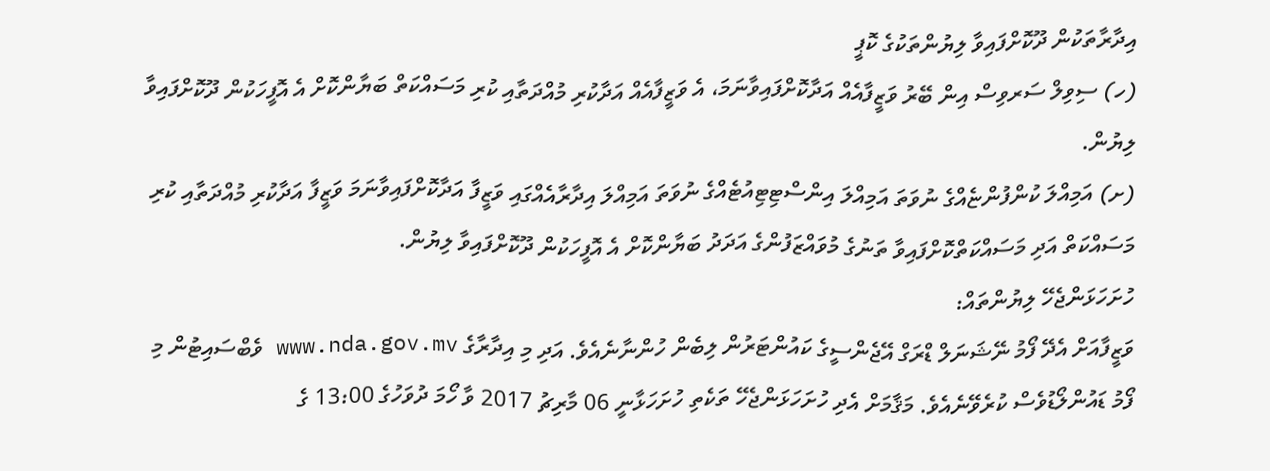އިދާރާތަކުން ދޫކޮށްފައިވާ ލިޔުންތަކުގެ ކޮޕީ
(ހ) ސިވިލް ސަރވިސް އިން ބޭރު ވަޒީފާއެއް އަދާކޮށްފައިވާނަމަ، އެ ވަޒީފާއެއް އަދާކުރި މުއްދަތާއި ކުރި މަސައްކަތް ބަޔާންކޮށް އެ އޮފީހަކުން ދޫކޮށްފައިވާ ލިޔުން.
(ށ) އަމިއްލަ ކުންފުންޏެއްގެ ނުވަތަ އަމިއްލަ އިންސްޓިޓިއުޓެއްގެ ނުވަތަ އަމިއްލަ އިދާރާއެއްގައި ވަޒީފާ އަދާކޮށްފައިވާނަމަ ވަޒީފާ އަދާކުރި މުއްދަތާއި ކުރި މަސައްކަތް އަދި މަސައްކަތްކޮށްފައިވާ ތަނުގެ މުވައްޒަފުންގެ އަދަދު ބަޔާންކޮށް އެ އޮފީހަކުން ދޫކޮށްފައިވާ ލިޔުން.
ހުށަހަޅަންޖެހޭ ލިޔުންތައް:
ވަޒީފާއަށް އެދޭ ފޯމު ނޭޝަނަލް ޑްރަގް އޭޖެންސީގެ ކައުންޓަރުން ލިބެން ހުންނާނެއެވެ. އަދި މި އިދާރާގެ www.nda.gov.mv ވެބްސައިޓުން މި ފޯމު ޑައުންލޯޑުވެސް ކުރެވޭނެއެވެ. މަޤާމަށް އެދި ހުށަހަޅަންޖެހޭ ތަކެތި ހުށަހަޅާނީ 06 މާރިޗު 2017 ވާ ހޯމަ ދުވަހުގެ 13:00 ގެ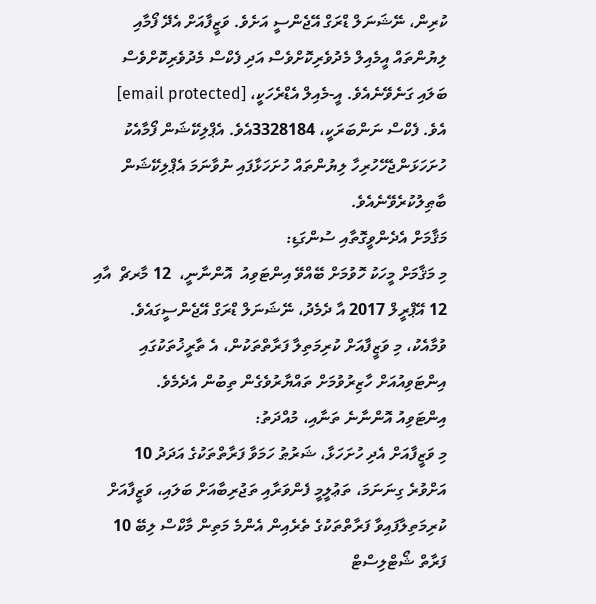ކުރިން، ނޭޝަނަލް ޑްރަގް އޭޖެންސީ އަށެވެ. ވަޒީފާއަށް އެދޭ ފޯމާއި ލިޔުންތައް އީމެއިލް މެދުވެރިކޮށްވެސް އަދި ފެކްސް މެދުވެރިކޮށްވެސް ބަލައި ގަނެވޭނެއެވެ. އީ-މެއިލް އެޑްރެހަކީ، [email protected] އެވެ. ފެކްސް ނަންބަރަކީ، 3328184އެވެ. އެޕްލިކޭޝަން ފޯމާއެކު ހުށަހަޅަންޖެހޭހުރިހާ ލިޔުންތައް ހުށަހަޅާފައި ނުވާނަމަ އެޕްލިކޭޝަން ބާޠިލުކުރެވޭނެއެވެ.
މަޤާމަށް އެދެންވީގޮތާއި ސުންގަޑި:
މި މަޤާމަށް މީހަކު ހޮވުމަށް ބޭއްވޭ އިންޓަވިއު  އޮންނާނީ،  12 މާރޗް  އާއި 12 އޭޕްރީލް 2017 އާ ދެމެދު، ނޭޝަނަލް ޑްރަގް އޭޖެންސީގައެވެ. ވުމާއެކު، މި ވަޒީފާއަށް ކުރިމަތިލާ ފަރާތްތަކުން، އެ ތާރީޚުތަކުގައި އިންޓަވިއުއަށް ހާޒިރުވުމަށް ތައްޔާރުވެގެން ތިބުން އެދެމެވެ.
އިންޓަވިއު އޮންނާނެ ތަނާއި، މުއްދަތު:
މި ވަޒީފާއަށް އެދި ހުށަހަޅާ، ޝަރުޠު ހަމަވާ ފަރާތްތަކުގެ އަދަދު 10  އަށްވުރެ ގިނަނަމަ، ތަޢުލީމީ ފެންވަރާއި ތަޖުރިބާއަށް ބަލައި، ވަޒީފާއަށް ކުރިމަތިލާފައިވާ ފަރާތްތަކުގެ ތެރެއިން އެންމެ މަތިން މާކްސް ލިބޭ 10 ފަރާތް ޝޯޓްލިސްޓް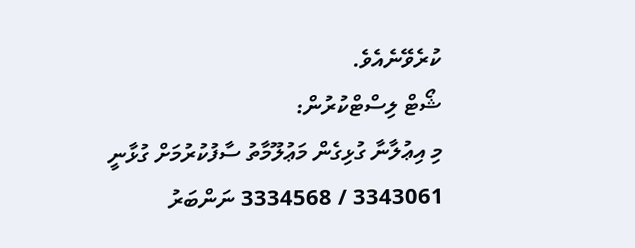ކުރެވޭނެއެވެ.
ޝޯޓް ލިސްޓްކުރުން:
މި އިޢުލާނާ ގުޅިގެން މަޢުލޫމާތު ސާފުކުރުމަށް ގުޅާނީ 3343061 / 3334568 ނަންބަރު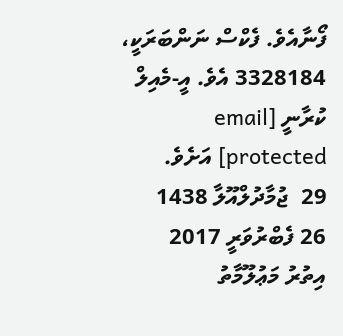ފޯނާއެވެ. ފެކްސް ނަންބަރަކީ، 3328184 އެވެ. އީ-މެއިލް ކުރާނީ [email protected] އަށެވެ.
29  ޖުމާދުލްއޫލާ 1438
26 ފެބްރުވަރީ 2017
އިތުރު މަޢުލޫމާތު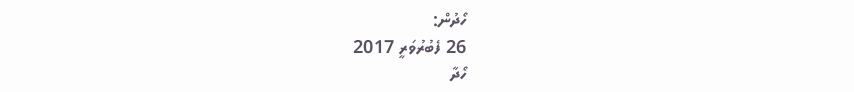ހޯދުން:
26 ފެބުރުވަރީ 2017
ހޯދާ